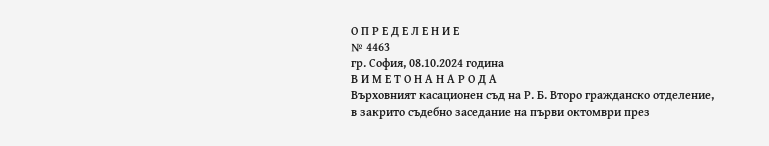О П Р Е Д Е Л Е Н И Е
№ 4463
гр. София, 08.10.2024 година
В И М Е Т О Н А Н А Р О Д А
Върховният касационен съд на Р. Б. Второ гражданско отделение, в закрито съдебно заседание на първи октомври през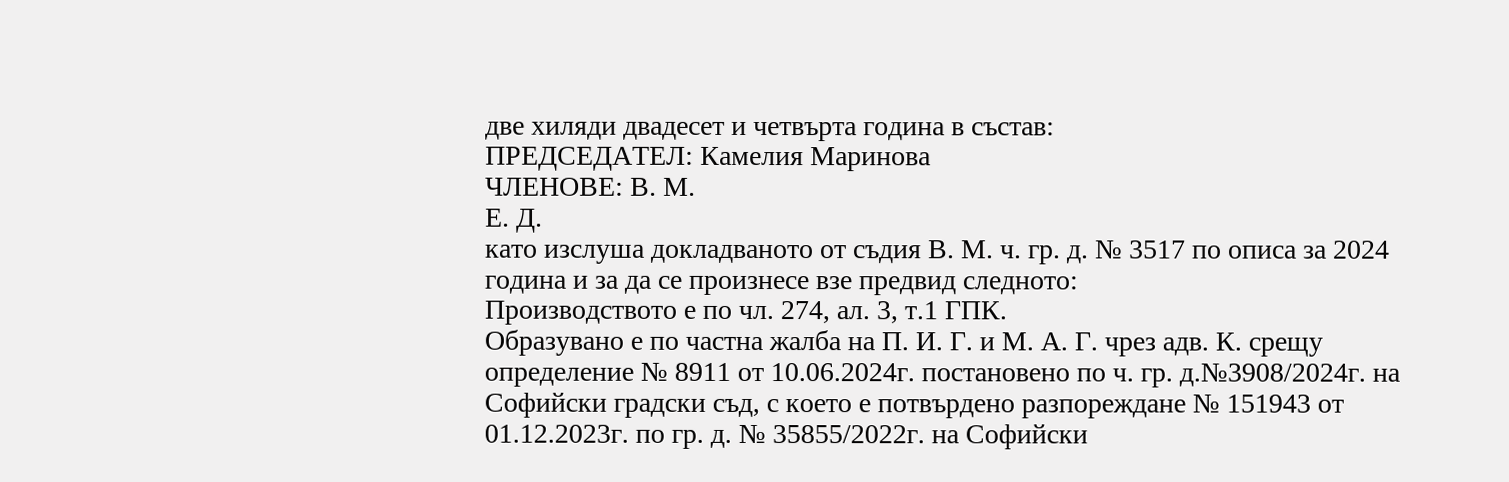две хиляди двадесет и четвърта година в състав:
ПРЕДСЕДАТЕЛ: Камелия Маринова
ЧЛЕНОВЕ: В. М.
Е. Д.
като изслуша докладваното от съдия В. М. ч. гр. д. № 3517 по описа за 2024 година и за да се произнесе взе предвид следното:
Производството е по чл. 274, ал. 3, т.1 ГПК.
Образувано е по частна жалба на П. И. Г. и М. А. Г. чрез адв. К. срещу определение № 8911 от 10.06.2024г. постановено по ч. гр. д.№3908/2024г. на Софийски градски съд, с което е потвърдено разпореждане № 151943 от 01.12.2023г. по гр. д. № 35855/2022г. на Софийски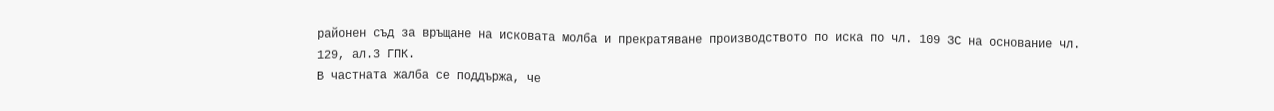районен съд за връщане на исковата молба и прекратяване производството по иска по чл. 109 ЗС на основание чл. 129, ал.3 ГПК.
В частната жалба се поддържа, че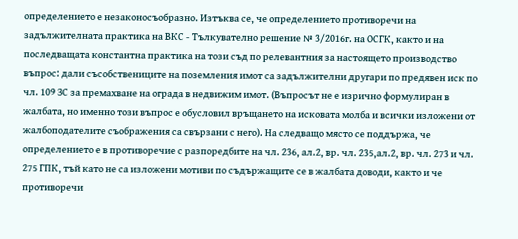определението е незаконосъобразно. Изтъква се, че определението противоречи на задължителната практика на ВКС - Тълкувателно решение № 3/2016г. на ОСГК, както и на последващата константна практика на този съд по релевантния за настоящето производство въпрос: дали съсобствениците на поземления имот са задължителни другари по предявен иск по чл. 109 ЗС за премахване на ограда в недвижим имот. (Въпросът не е изрично формулиран в жалбата, но именно този въпрос е обусловил връщането на исковата молба и всички изложени от жалбоподателите съображения са свързани с него). На следващо място се поддържа, че определението е в противоречие с разпоредбите на чл. 236, ал.2, вр. чл. 235,ал.2, вр. чл. 273 и чл. 275 ГПК, тъй като не са изложени мотиви по съдържащите се в жалбата доводи, както и че противоречи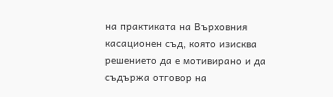на практиката на Върховния касационен съд, която изисква решението да е мотивирано и да съдържа отговор на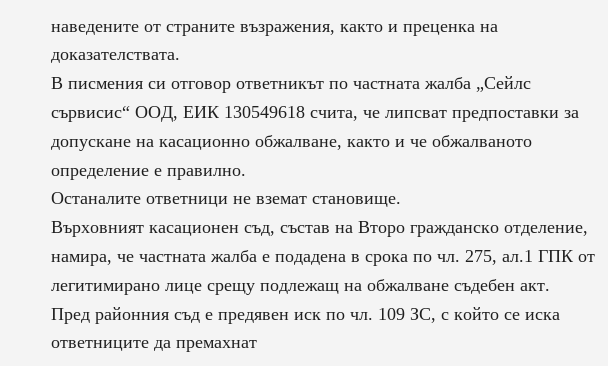наведените от страните възражения, както и преценка на доказателствата.
В писмения си отговор ответникът по частната жалба „Сейлс сървисис“ ООД, ЕИК 130549618 счита, че липсват предпоставки за допускане на касационно обжалване, както и че обжалваното определение е правилно.
Останалите ответници не вземат становище.
Върховният касационен съд, състав на Второ гражданско отделение, намира, че частната жалба е подадена в срока по чл. 275, ал.1 ГПК от легитимирано лице срещу подлежащ на обжалване съдебен акт.
Пред районния съд е предявен иск по чл. 109 ЗС, с който се иска ответниците да премахнат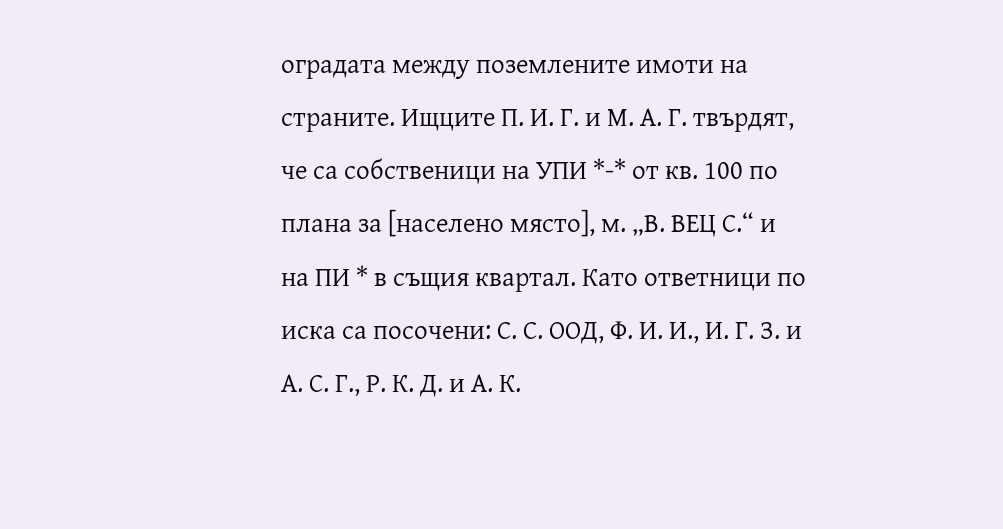оградата между поземлените имоти на страните. Ищците П. И. Г. и М. А. Г. твърдят, че са собственици на УПИ *-* от кв. 100 по плана за [населено място], м. „В. ВЕЦ С.“ и на ПИ * в същия квартал. Като ответници по иска са посочени: С. С. ООД, Ф. И. И., И. Г. З. и А. С. Г., Р. К. Д. и А. К.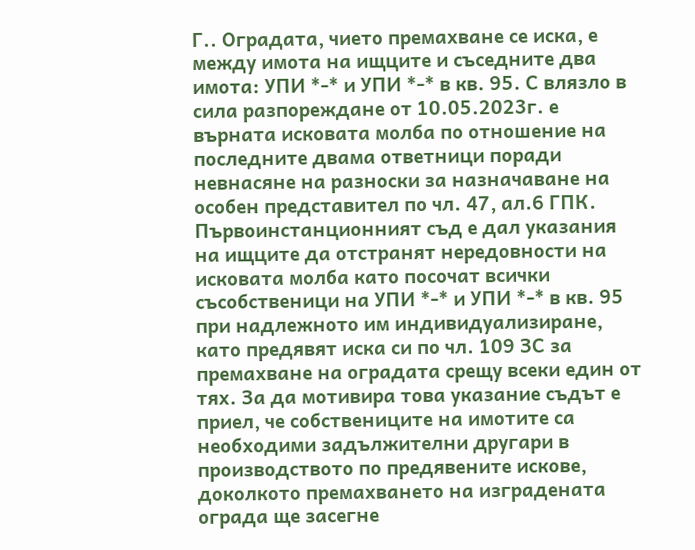Г.. Оградата, чието премахване се иска, е между имота на ищците и съседните два имота: УПИ *-* и УПИ *-* в кв. 95. С влязло в сила разпореждане от 10.05.2023г. е върната исковата молба по отношение на последните двама ответници поради невнасяне на разноски за назначаване на особен представител по чл. 47, ал.6 ГПК. Първоинстанционният съд е дал указания на ищците да отстранят нередовности на исковата молба като посочат всички съсобственици на УПИ *-* и УПИ *-* в кв. 95 при надлежното им индивидуализиране, като предявят иска си по чл. 109 ЗС за премахване на оградата срещу всеки един от тях. За да мотивира това указание съдът е приел, че собствениците на имотите са необходими задължителни другари в производството по предявените искове, доколкото премахването на изградената ограда ще засегне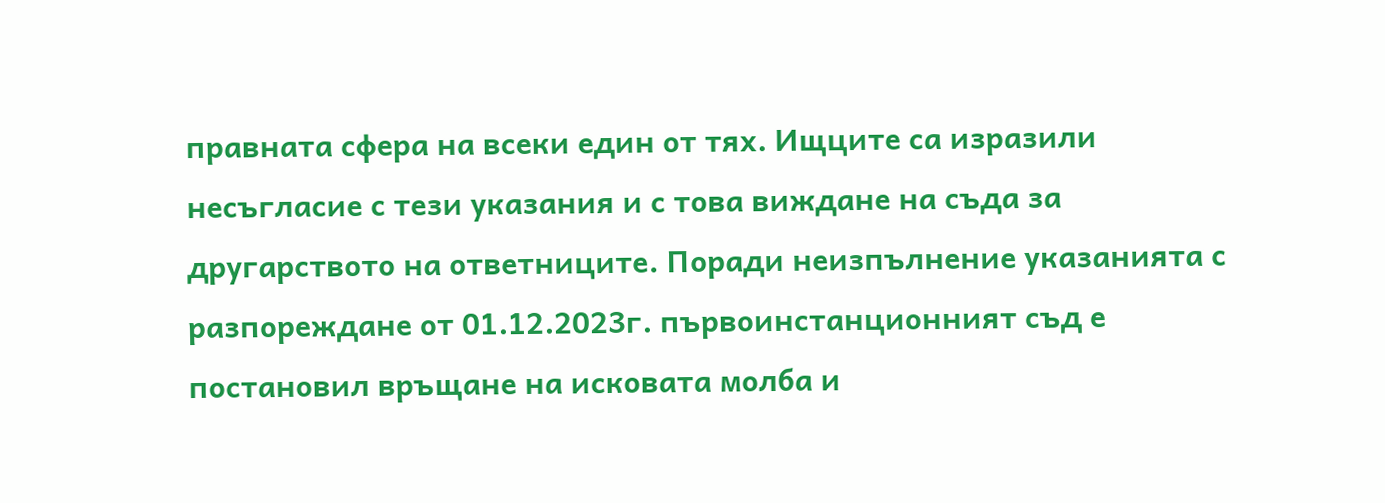правната сфера на всеки един от тях. Ищците са изразили несъгласие с тези указания и с това виждане на съда за другарството на ответниците. Поради неизпълнение указанията с разпореждане от 01.12.2023г. първоинстанционният съд е постановил връщане на исковата молба и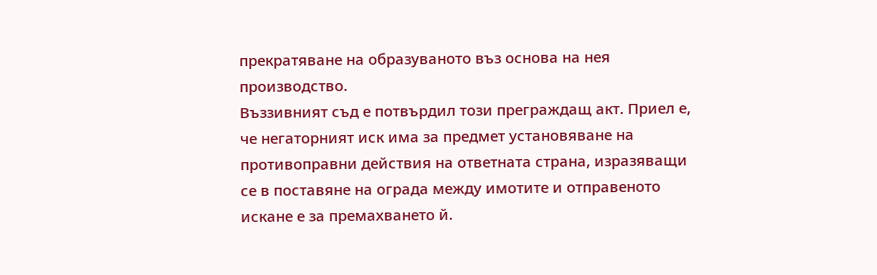прекратяване на образуваното въз основа на нея производство.
Въззивният съд е потвърдил този преграждащ акт. Приел е, че негаторният иск има за предмет установяване на противоправни действия на ответната страна, изразяващи се в поставяне на ограда между имотите и отправеното искане е за премахването й.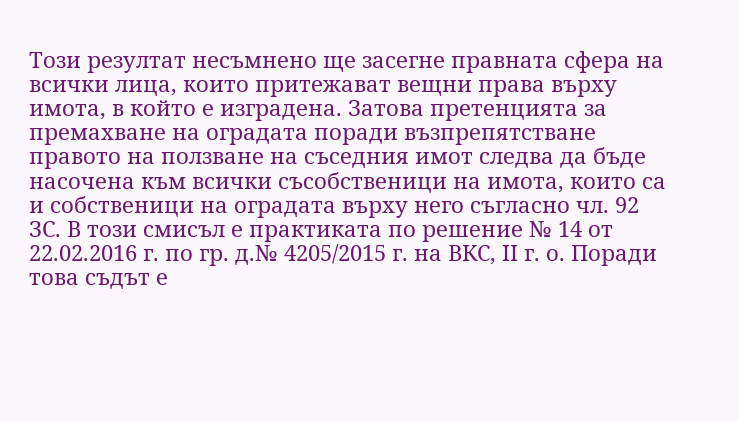Този резултат несъмнено ще засегне правната сфера на всички лица, които притежават вещни права върху имота, в който е изградена. Затова претенцията за премахване на оградата поради възпрепятстване правото на ползване на съседния имот следва да бъде насочена към всички съсобственици на имота, които са и собственици на оградата върху него съгласно чл. 92 ЗС. В този смисъл е практиката по решение № 14 от 22.02.2016 г. по гр. д.№ 4205/2015 г. на ВКС, II г. о. Поради това съдът е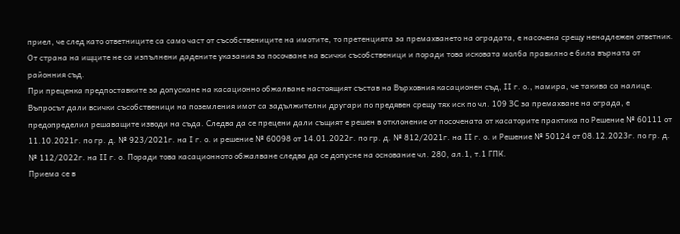приел, че след като ответниците са само част от съсобствениците на имотите, то претенцията за премахването на оградата, е насочена срещу ненадлежен ответник. От страна на ищците не са изпълнени дадените указания за посочване на всички съсобственици и поради това исковата молба правилно е била върната от районния съд.
При преценка предпоставките за допускане на касационно обжалване настоящият състав на Върховния касационен съд, ІІ г. о., намира, че такива са налице.
Въпросът дали всички съсобственици на поземления имот са задължителни другари по предявен срещу тях иск по чл. 109 ЗС за премахване на ограда, е предопределил решаващите изводи на съда. Следва да се прецени дали същият е решен в отклонение от посочената от касаторите практика по Решение № 60111 от 11.10.2021г. по гр. д. № 923/2021г. на І г. о. и решение № 60098 от 14.01.2022г. по гр. д. № 812/2021г. на ІІ г. о. и Решение № 50124 от 08.12.2023г. по гр. д. № 112/2022г. на ІІ г. о. Поради това касационното обжалване следва да се допусне на основание чл. 280, ал.1, т.1 ГПК.
Приема се в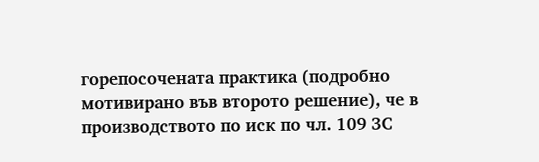горепосочената практика (подробно мотивирано във второто решение), че в производството по иск по чл. 109 ЗС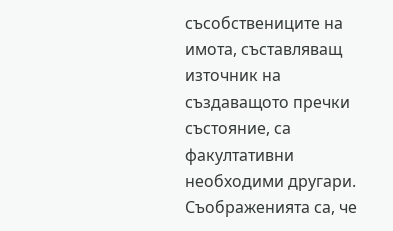съсобствениците на имота, съставляващ източник на създаващото пречки състояние, са факултативни необходими другари. Съображенията са, че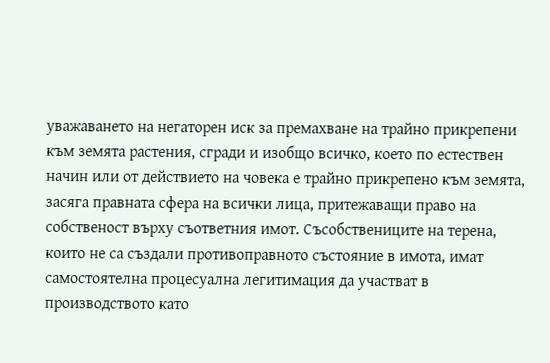уважаването на негаторен иск за премахване на трайно прикрепени към земята растения, сгради и изобщо всичко, което по естествен начин или от действието на човека е трайно прикрепено към земята, засяга правната сфера на всички лица, притежаващи право на собственост върху съответния имот. Съсобствениците на терена, които не са създали противоправното състояние в имота, имат самостоятелна процесуална легитимация да участват в производството като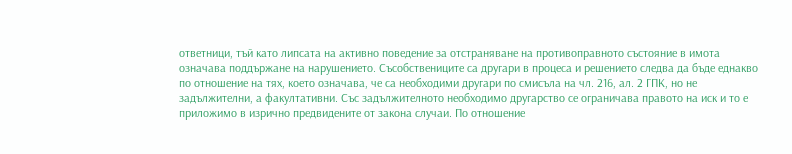ответници, тъй като липсата на активно поведение за отстраняване на противоправното състояние в имота означава поддържане на нарушението. Съсобствениците са другари в процеса и решението следва да бъде еднакво по отношение на тях, което означава, че са необходими другари по смисъла на чл. 216, ал. 2 ГПК, но не задължителни, а факултативни. Със задължителното необходимо другарство се ограничава правото на иск и то е приложимо в изрично предвидените от закона случаи. По отношение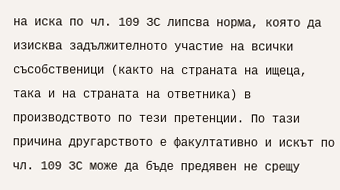на иска по чл. 109 ЗС липсва норма, която да изисква задължителното участие на всички съсобственици (както на страната на ищеца, така и на страната на ответника) в производството по тези претенции. По тази причина другарството е факултативно и искът по чл. 109 ЗС може да бъде предявен не срещу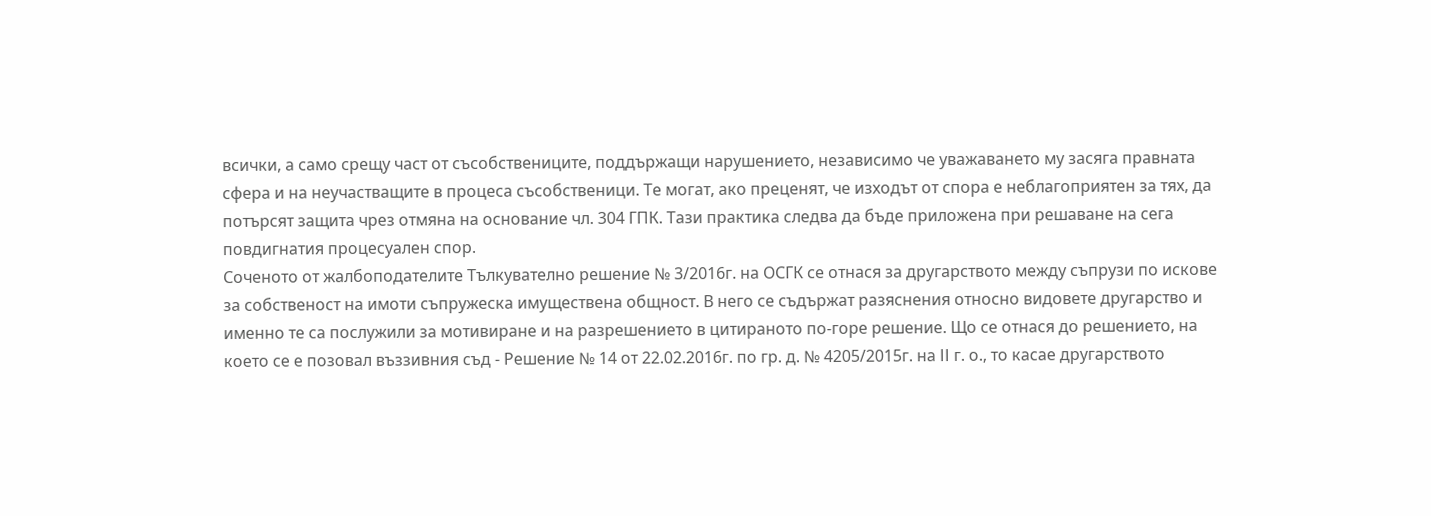всички, а само срещу част от съсобствениците, поддържащи нарушението, независимо че уважаването му засяга правната сфера и на неучастващите в процеса съсобственици. Те могат, ако преценят, че изходът от спора е неблагоприятен за тях, да потърсят защита чрез отмяна на основание чл. 304 ГПК. Тази практика следва да бъде приложена при решаване на сега повдигнатия процесуален спор.
Соченото от жалбоподателите Тълкувателно решение № 3/2016г. на ОСГК се отнася за другарството между съпрузи по искове за собственост на имоти съпружеска имуществена общност. В него се съдържат разяснения относно видовете другарство и именно те са послужили за мотивиране и на разрешението в цитираното по-горе решение. Що се отнася до решението, на което се е позовал въззивния съд - Решение № 14 от 22.02.2016г. по гр. д. № 4205/2015г. на ІІ г. о., то касае другарството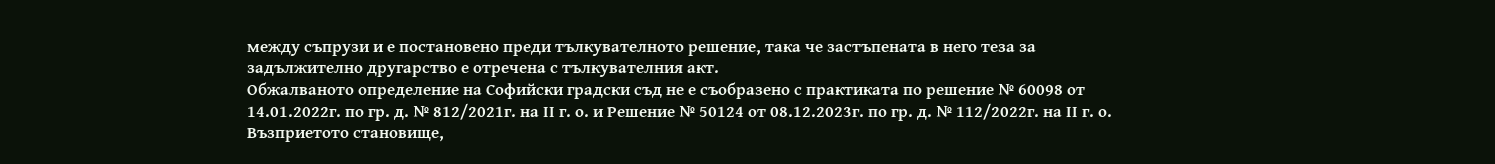между съпрузи и е постановено преди тълкувателното решение, така че застъпената в него теза за задължително другарство е отречена с тълкувателния акт.
Обжалваното определение на Софийски градски съд не е съобразено с практиката по решение № 60098 от 14.01.2022г. по гр. д. № 812/2021г. на ІІ г. о. и Решение № 50124 от 08.12.2023г. по гр. д. № 112/2022г. на ІІ г. о. Възприетото становище,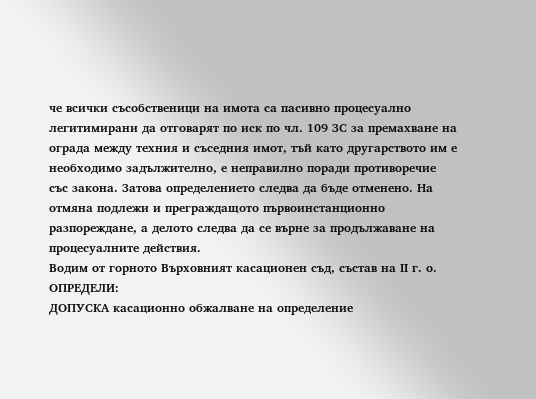че всички съсобственици на имота са пасивно процесуално легитимирани да отговарят по иск по чл. 109 ЗС за премахване на ограда между техния и съседния имот, тъй като другарството им е необходимо задължително, е неправилно поради противоречие със закона. Затова определението следва да бъде отменено. На отмяна подлежи и преграждащото първоинстанционно разпореждане, а делото следва да се върне за продължаване на процесуалните действия.
Водим от горното Върховният касационен съд, състав на ІІ г. о.
ОПРЕДЕЛИ:
ДОПУСКА касационно обжалване на определение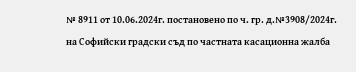№ 8911 от 10.06.2024г. постановено по ч. гр. д.№3908/2024г. на Софийски градски съд по частната касационна жалба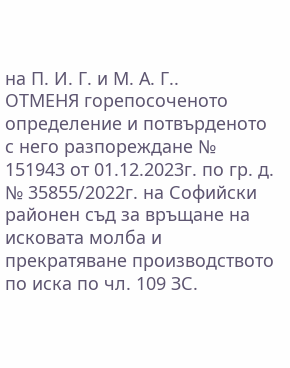на П. И. Г. и М. А. Г..
ОТМЕНЯ горепосоченото определение и потвърденото с него разпореждане № 151943 от 01.12.2023г. по гр. д. № 35855/2022г. на Софийски районен съд за връщане на исковата молба и прекратяване производството по иска по чл. 109 ЗС.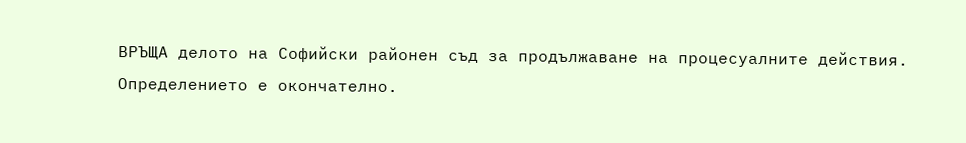ВРЪЩА делото на Софийски районен съд за продължаване на процесуалните действия.
Определението е окончателно.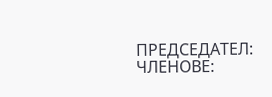ПРЕДСЕДАТЕЛ:
ЧЛЕНОВЕ: